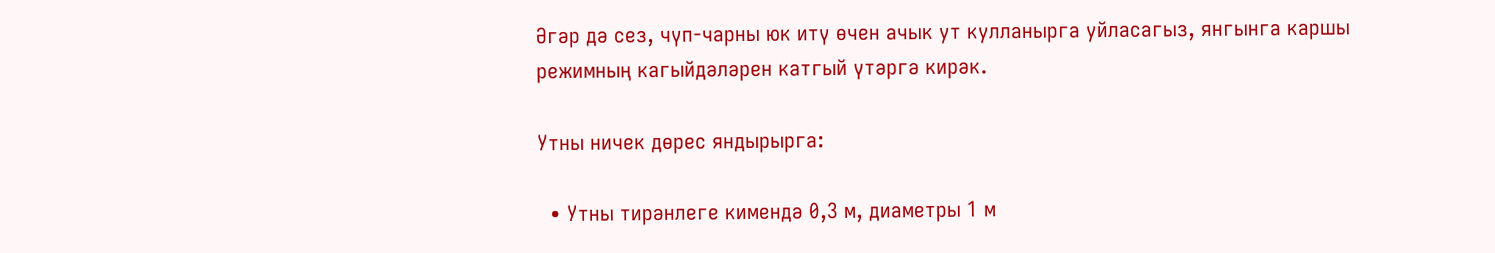Әгәр дә сез, чүп-чарны юк итү өчен ачык ут кулланырга уйласагыз, янгынга каршы режимның кагыйдәләрен катгый үтәргә кирәк.

Утны ничек дөрес яндырырга:

  • Утны тирәнлеге кимендә 0,3 м, диаметры 1 м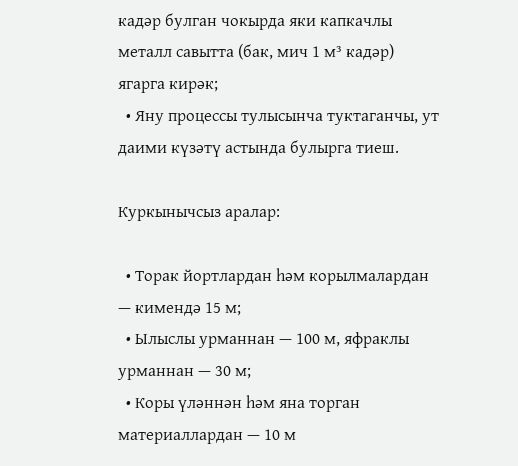кадәр булган чокырда яки капкачлы металл савытта (бак, мич 1 м³ кадәр) ягарга кирәк;
  • Яну процессы тулысынча туктаганчы, ут даими күзәтү астында булырга тиеш.

Куркынычсыз аралар:

  • Торак йортлардан һәм корылмалардан — кимендә 15 м;
  • Ылыслы урманнан — 100 м, яфраклы урманнан — 30 м;
  • Коры үләннән һәм яна торган материаллардан — 10 м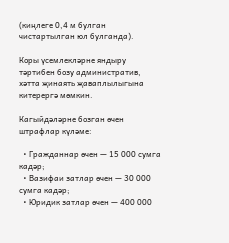(киңлеге 0,4 м булган чистартылган юл булганда).

Коры үсемлекләрне яндыру тәртибен бозу административ, хәтта җинаять җаваплылыгына китерергә мөмкин.

Кагыйдәләрне бозган өчен штрафлар күләме:

  • Гражданнар өчен — 15 000 сумга кадәр;
  • Вазифаи затлар өчен — 30 000 сумга кадәр;
  • Юридик затлар өчен — 400 000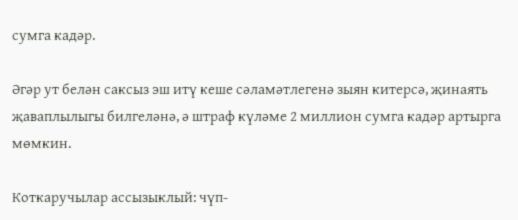сумга кадәр.

Әгәр ут белән саксыз эш итү кеше сәламәтлегенә зыян китерсә, җинаять җаваплылыгы билгеләнә, ә штраф күләме 2 миллион сумга кадәр артырга мөмкин.

Коткаручылар ассызыклый: чүп-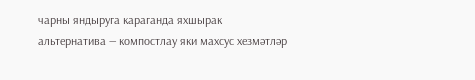чарны яндыруга караганда яхшырак альтернатива — компостлау яки махсус хезмәтләр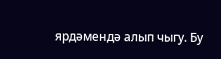ярдәмендә алып чыгу. Бу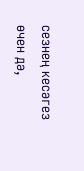сезнең кесәгез өчен дә,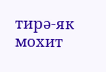тирә-як мохит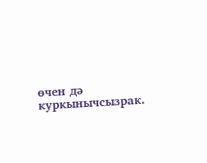өчен дә куркынычсызрак.